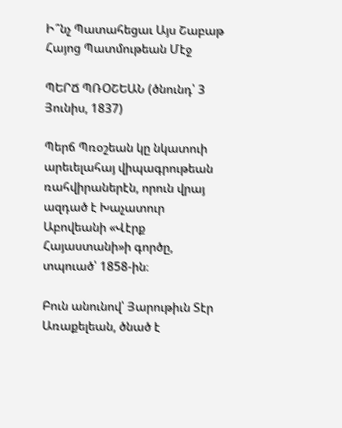Ի՞նչ Պատահեցաւ Այս Շաբաթ Հայոց Պատմութեան Մէջ

ՊԵՐՃ ՊՌՕՇԵԱՆ (ծնունդ՝ 3 Յունիս, 1837)

Պերճ Պռօշեան կը նկատուի արեւելահայ վիպագրութեան ռահվիրաներէն, որուն վրայ ազդած է Խաչատուր Աբովեանի «Վէրք Հայաստանի»ի գործը, տպուած՝ 1858-ին։

Բուն անունով՝ Յարութիւն Տէր Առաքելեան, ծնած է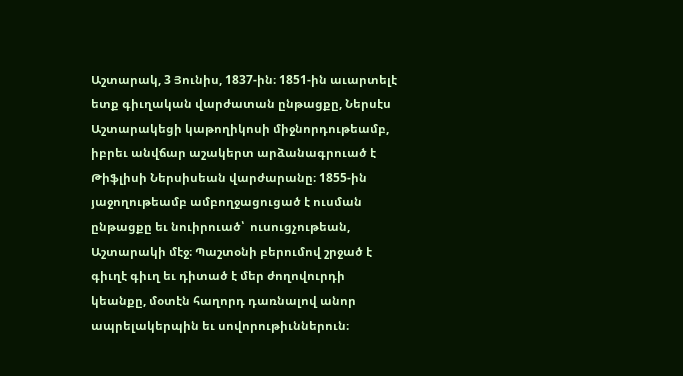Աշտարակ, 3 Յունիս, 1837-ին։ 1851-ին աւարտելէ ետք գիւղական վարժատան ընթացքը, Ներսէս Աշտարակեցի կաթողիկոսի միջնորդութեամբ, իբրեւ անվճար աշակերտ արձանագրուած է Թիֆլիսի Ներսիսեան վարժարանը։ 1855-ին յաջողութեամբ ամբողջացուցած է ուսման ընթացքը եւ նուիրուած՝  ուսուցչութեան, Աշտարակի մէջ։ Պաշտօնի բերումով շրջած է գիւղէ գիւղ եւ դիտած է մեր ժողովուրդի կեանքը, մօտէն հաղորդ դառնալով անոր ապրելակերպին եւ սովորութիւններուն։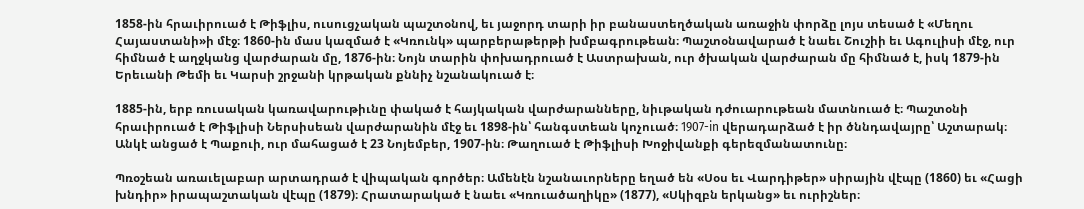1858-ին հրաւիրուած է Թիֆլիս, ուսուցչական պաշտօնով, եւ յաջորդ տարի իր բանաստեղծական առաջին փորձը լոյս տեսած է «Մեղու Հայաստանի»ի մէջ։ 1860-ին մաս կազմած է «Կռունկ» պարբերաթերթի խմբագրութեան։ Պաշտօնավարած է նաեւ Շուշիի եւ Ագուլիսի մէջ, ուր հիմնած է աղջկանց վարժարան մը, 1876-ին։ Նոյն տարին փոխադրուած է Աստրախան, ուր ծխական վարժարան մը հիմնած է, իսկ 1879-ին Երեւանի Թեմի եւ Կարսի շրջանի կրթական քննիչ նշանակուած է։

1885-ին, երբ ռուսական կառավարութիւնը փակած է հայկական վարժարանները, նիւթական դժուարութեան մատնուած է։ Պաշտօնի հրաւիրուած է Թիֆլիսի Ներսիսեան վարժարանին մէջ եւ 1898-ին՝ հանգստեան կոչուած։ 1907-in վերադարձած է իր ծննդավայրը՝ Աշտարակ։ Անկէ անցած է Պաքուի, ուր մահացած է 23 Նոյեմբեր, 1907-ին։ Թաղուած է Թիֆլիսի Խոջիվանքի գերեզմանատունը։

Պռօշեան առաւելաբար արտադրած է վիպական գործեր։ Ամենէն նշանաւորները եղած են «Սօս եւ Վարդիթեր» սիրային վէպը (1860) եւ «Հացի խնդիր» իրապաշտական վէպը (1879)։ Հրատարակած է նաեւ «Կռուածաղիկը» (1877), «Սկիզբն երկանց» եւ ուրիշներ։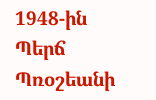1948-ին Պերճ Պռօշեանի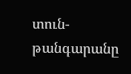տուն-թանգարանը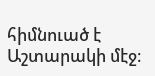հիմնուած է Աշտարակի մէջ։